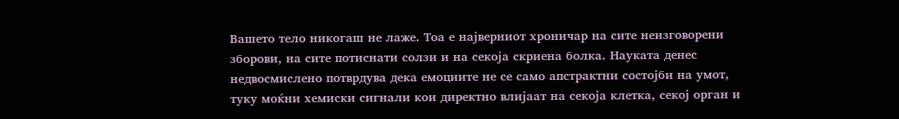Вашето тело никогаш не лаже. Тоа е најверниот хроничар на сите неизговорени зборови, на сите потиснати солзи и на секоја скриена болка. Науката денес недвосмислено потврдува дека емоциите не се само апстрактни состојби на умот, туку моќни хемиски сигнали кои директно влијаат на секоја клетка, секој орган и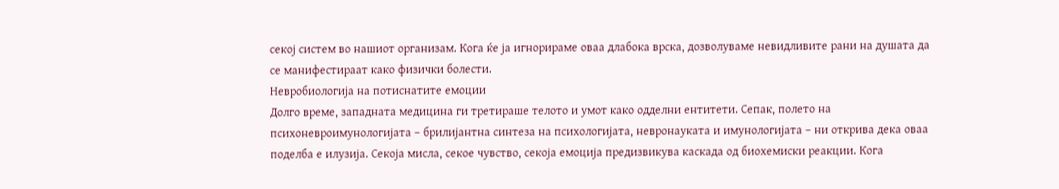секој систем во нашиот организам. Кога ќе ја игнорираме оваа длабока врска, дозволуваме невидливите рани на душата да се манифестираат како физички болести.
Невробиологија на потиснатите емоции
Долго време, западната медицина ги третираше телото и умот како одделни ентитети. Сепак, полето на психоневроимунологијата – брилијантна синтеза на психологијата, невронауката и имунологијата – ни открива дека оваа поделба е илузија. Секоја мисла, секое чувство, секоја емоција предизвикува каскада од биохемиски реакции. Кога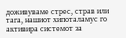доживуваме стрес, страв или тага, нашиот хипоталамус го активира системот за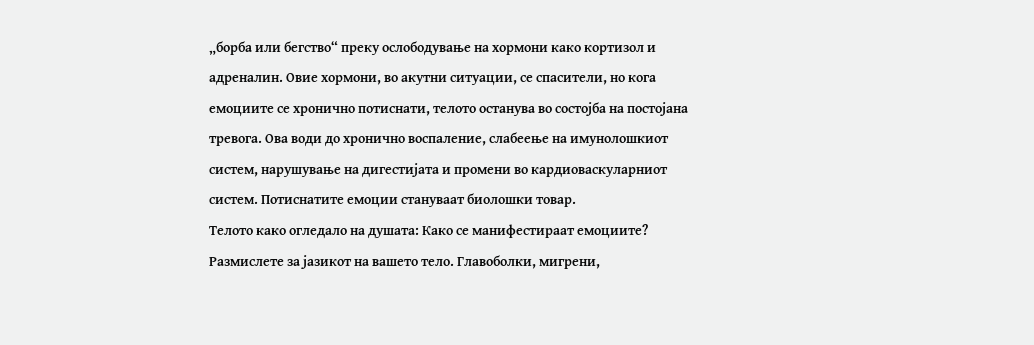„борба или бегство“ преку ослободување на хормони како кортизол и адреналин. Овие хормони, во акутни ситуации, се спасители, но кога емоциите се хронично потиснати, телото останува во состојба на постојана тревога. Ова води до хронично воспаление, слабеење на имунолошкиот систем, нарушување на дигестијата и промени во кардиоваскуларниот систем. Потиснатите емоции стануваат биолошки товар.
Телото како огледало на душата: Како се манифестираат емоциите?
Размислете за јазикот на вашето тело. Главоболки, мигрени,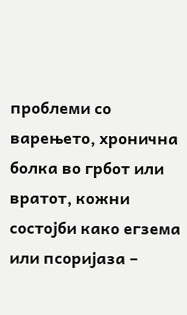проблеми со варењето, хронична болка во грбот или вратот, кожни состојби како егзема или псоријаза –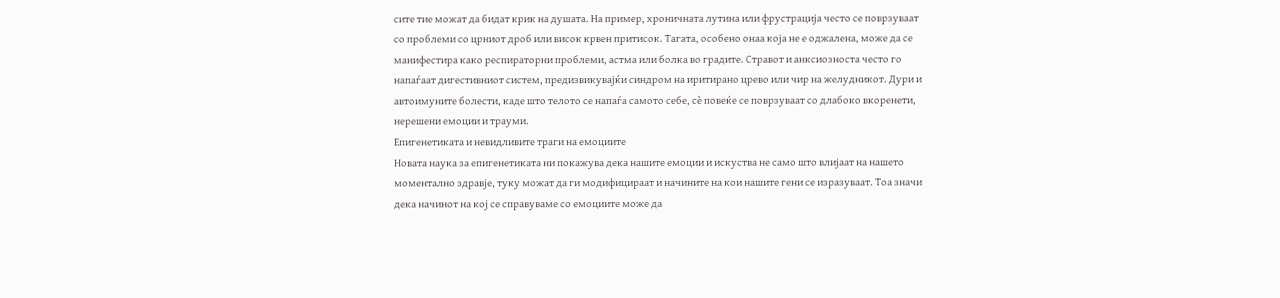сите тие можат да бидат крик на душата. На пример, хроничната лутина или фрустрација често се поврзуваат со проблеми со црниот дроб или висок крвен притисок. Тагата, особено онаа која не е оджалена, може да се манифестира како респираторни проблеми, астма или болка во градите. Стравот и анксиозноста често го напаѓаат дигестивниот систем, предизвикувајќи синдром на иритирано црево или чир на желудникот. Дури и автоимуните болести, каде што телото се напаѓа самото себе, сè повеќе се поврзуваат со длабоко вкоренети, нерешени емоции и трауми.
Епигенетиката и невидливите траги на емоциите
Новата наука за епигенетиката ни покажува дека нашите емоции и искуства не само што влијаат на нашето моментално здравје, туку можат да ги модифицираат и начините на кои нашите гени се изразуваат. Тоа значи дека начинот на кој се справуваме со емоциите може да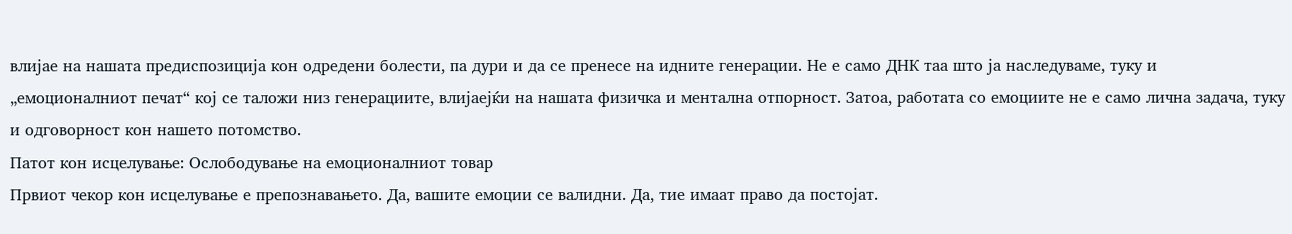влијае на нашата предиспозиција кон одредени болести, па дури и да се пренесе на идните генерации. Не е само ДНК таа што ја наследуваме, туку и „емоционалниот печат“ кој се таложи низ генерациите, влијаејќи на нашата физичка и ментална отпорност. Затоа, работата со емоциите не е само лична задача, туку и одговорност кон нашето потомство.
Патот кон исцелување: Ослободување на емоционалниот товар
Првиот чекор кон исцелување е препознавањето. Да, вашите емоции се валидни. Да, тие имаат право да постојат.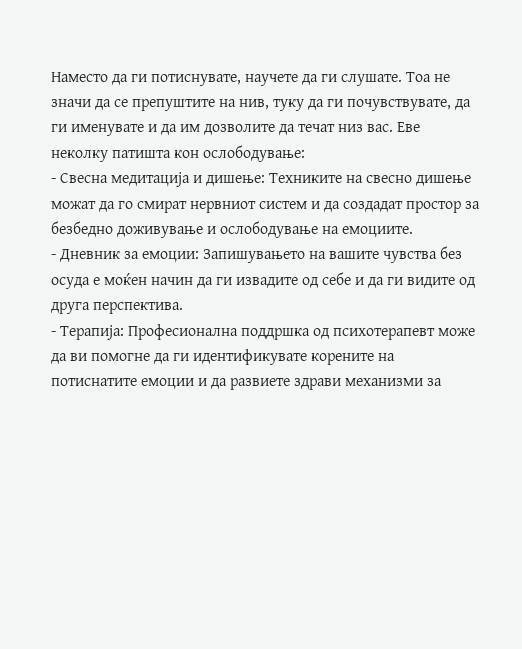Наместо да ги потиснувате, научете да ги слушате. Тоа не значи да се препуштите на нив, туку да ги почувствувате, да ги именувате и да им дозволите да течат низ вас. Еве неколку патишта кон ослободување:
- Свесна медитација и дишење: Техниките на свесно дишење можат да го смират нервниот систем и да создадат простор за безбедно доживување и ослободување на емоциите.
- Дневник за емоции: Запишувањето на вашите чувства без осуда е моќен начин да ги извадите од себе и да ги видите од друга перспектива.
- Терапија: Професионална поддршка од психотерапевт може да ви помогне да ги идентификувате корените на потиснатите емоции и да развиете здрави механизми за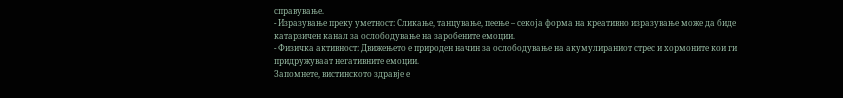справување.
- Изразување преку уметност: Сликање, танцување, пеење – секоја форма на креативно изразување може да биде катарзичен канал за ослободување на заробените емоции.
- Физичка активност: Движењето е природен начин за ослободување на акумулираниот стрес и хормоните кои ги придружуваат негативните емоции.
Запомнете, вистинското здравје е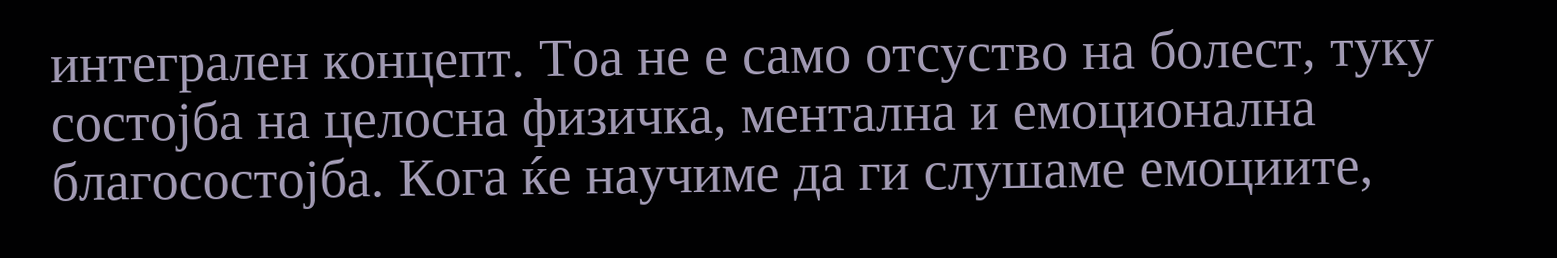интегрален концепт. Тоа не е само отсуство на болест, туку состојба на целосна физичка, ментална и емоционална благосостојба. Кога ќе научиме да ги слушаме емоциите,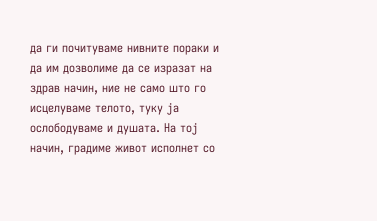да ги почитуваме нивните пораки и да им дозволиме да се изразат на здрав начин, ние не само што го исцелуваме телото, туку ја ослободуваме и душата. На тој начин, градиме живот исполнет со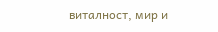виталност, мир и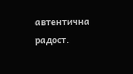автентична радост.